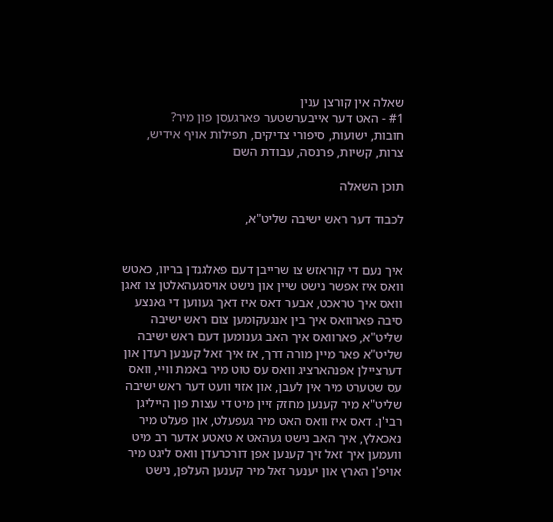שאלה אין קורצן ענין
#1 - האט דער אייבערשטער פארגעסן פון מיר?
חובות, ישועות, סיפורי צדיקים, תפילות אויף אידיש, צרות, קשיות, פרנסה, עבודת השם

תוכן השאלה

לכבוד דער ראש ישיבה שליט"א,


איך נעם די קוראזש צו שרייבן דעם פאלגנדן בריוו, כאטש וואס איז אפשר נישט שיין און נישט אויסגעהאלטן צו זאגן וואס איך טראכט, אבער דאס איז דאך געווען די גאנצע סיבה פארוואס איך בין אנגעקומען צום ראש ישיבה שליט"א, פארוואס איך האב גענומען דעם ראש ישיבה שליט"א פאר מיין מורה דרך, אז איך זאל קענען רעדן און דערציילן אפנהארציג וואס עס טוט מיר באמת וויי, וואס עס שטערט מיר אין לעבן, און אזוי וועט דער ראש ישיבה שליט"א מיר קענען מחזק זיין מיט די עצות פון הייליגן רבי'ן. דאס איז וואס האט מיר געפעלט, און פעלט מיר נאכאלץ, איך האב נישט געהאט א טאטע אדער רב מיט וועמען איך זאל זיך קענען אפן דורכרעדן וואס ליגט מיר אויפ'ן הארץ און יענער זאל מיר קענען העלפן, נישט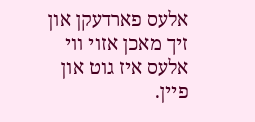אלעס פארדעקן און זיך מאכן אזוי ווי אלעס איז גוט און פיין.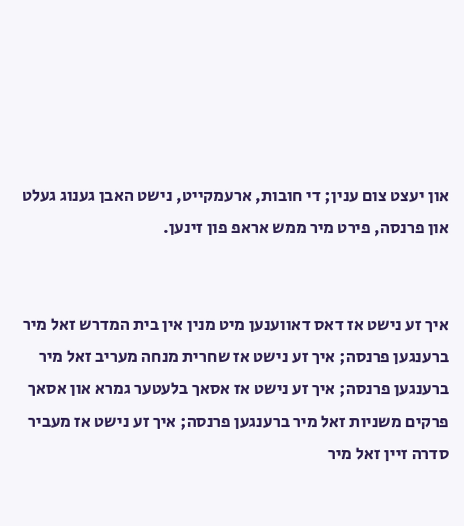און יעצט צום ענין; די חובות, ארעמקייט, נישט האבן גענוג געלט און פרנסה, פירט מיר ממש אראפ פון זינען.


איך זע נישט אז דאס דאווענען מיט מנין אין בית המדרש זאל מיר ברענגען פרנסה; איך זע נישט אז שחרית מנחה מעריב זאל מיר ברענגען פרנסה; איך זע נישט אז אסאך בלעטער גמרא און אסאך פרקים משניות זאל מיר ברענגען פרנסה; איך זע נישט אז מעביר סדרה זיין זאל מיר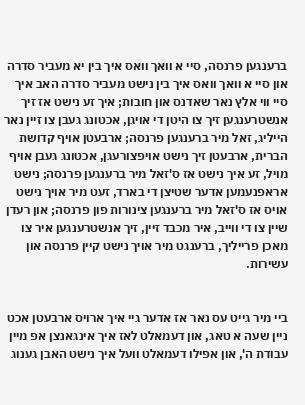ברענגען פרנסה, סיי א וואך וואס איך בין יא מעביר סדרה און סיי א וואך וואס איך בין נישט מעביר סדרה האב איך סיי ווי אלץ נאר שאדנס און חובות; איך זע נישט אז זיך אנשטרענגען זיך צו היטן די אויגן, אכטונג געבן צו זיין נאר הייליג, זאל מיר ברענגען פרנסה; ארבעטן אויף קדושת הברית, ארבעטן זיך נישט אויפצורעגן, אכטונג געבן אויף מויל, זע איך נישט אז ס'זאל מיר ברענגען פרנסה; נישט אראפנעמען אדער שטיצן די בארד, זעט מיר אויך נישט אויס אז ס'זאל מיר ברענגען צינורות פון פרנסה; און רעדן שיין צו די ווייב, איר מכבד זיין, זיך אנשטרענגען איר צו מאכן פרייליך, ברענגט מיר אויך נישט קיין פרנסה און עשירות.


ביי מיר גייט עס נאר אז אדער גיי איך ארויס ארבעטן אכט ניין שעה א טאג, און דעמאלט לאז איך אינגאנצן אפ מיין עבודת ה', און אפילו דעמאלט וועל איך נישט האבן גענוג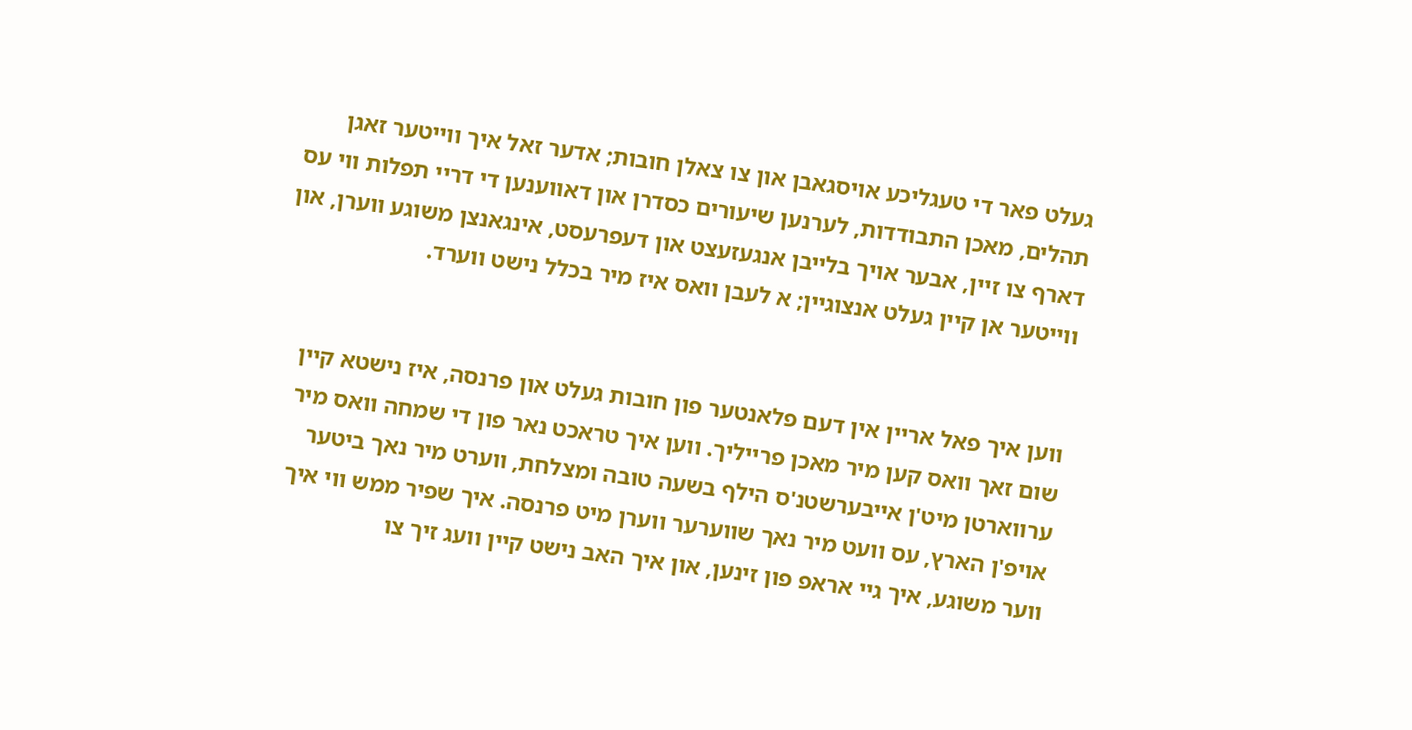געלט פאר די טעגליכע אויסגאבן און צו צאלן חובות; אדער זאל איך ווייטער זאגן תהלים, מאכן התבודדות, לערנען שיעורים כסדרן און דאווענען די דריי תפלות ווי עס דארף צו זיין, אבער אויך בלייבן אנגעזעצט און דעפרעסט, אינגאנצן משוגע ווערן, און ווייטער אן קיין געלט אנצוגיין; א לעבן וואס איז מיר בכלל נישט ווערד.


ווען איך פאל אריין אין דעם פלאנטער פון חובות געלט און פרנסה, איז נישטא קיין שום זאך וואס קען מיר מאכן פרייליך. ווען איך טראכט נאר פון די שמחה וואס מיר ערווארטן מיט'ן אייבערשטנ'ס הילף בשעה טובה ומצלחת, ווערט מיר נאך ביטער אויפ'ן הארץ, עס וועט מיר נאך שווערער ווערן מיט פרנסה. איך שפיר ממש ווי איך ווער משוגע, איך גיי אראפ פון זינען, און איך האב נישט קיין וועג זיך צו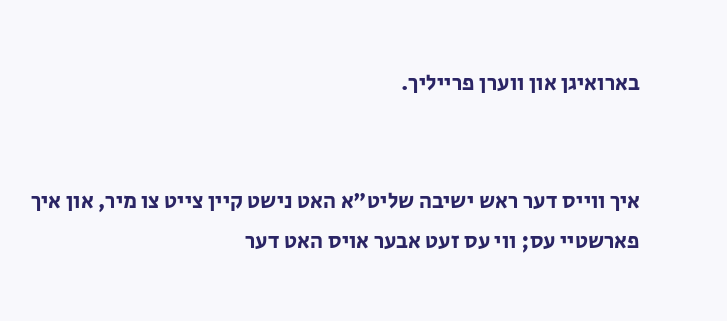בארואיגן און ווערן פרייליך.


איך ווייס דער ראש ישיבה שליט"א האט נישט קיין צייט צו מיר, און איך פארשטיי עס; ווי עס זעט אבער אויס האט דער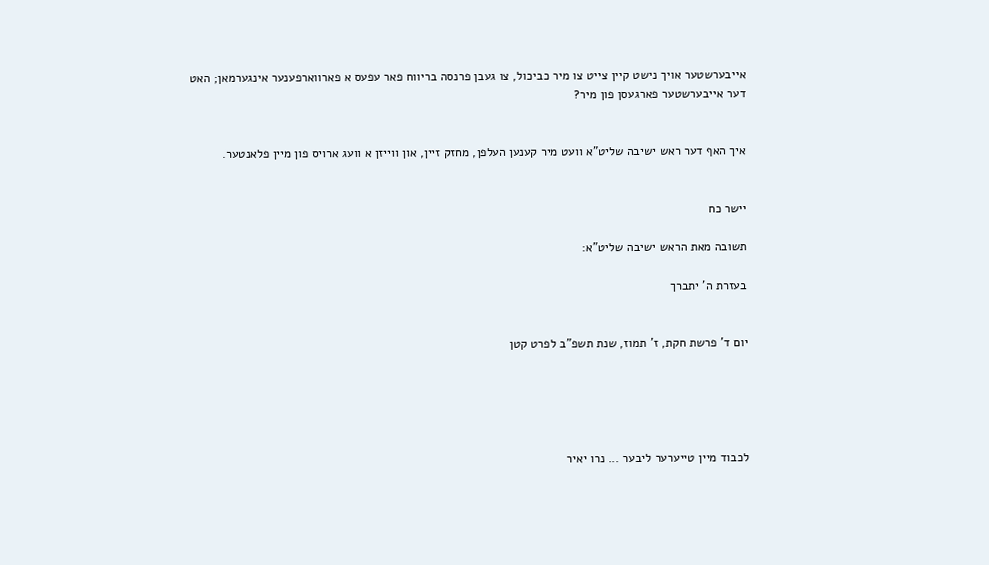אייבערשטער אויך נישט קיין צייט צו מיר כביכול, צו געבן פרנסה בריווח פאר עפעס א פארווארפענער אינגערמאן; האט דער אייבערשטער פארגעסן פון מיר?


איך האף דער ראש ישיבה שליט"א וועט מיר קענען העלפן, מחזק זיין, און ווייזן א וועג ארויס פון מיין פלאנטער.


יישר כח

תשובה מאת הראש ישיבה שליט"א:

בעזרת ה' יתברך


יום ד' פרשת חקת, ז' תמוז, שנת תשפ"ב לפרט קטן





לכבוד מיין טייערער ליבער ... נרו יאיר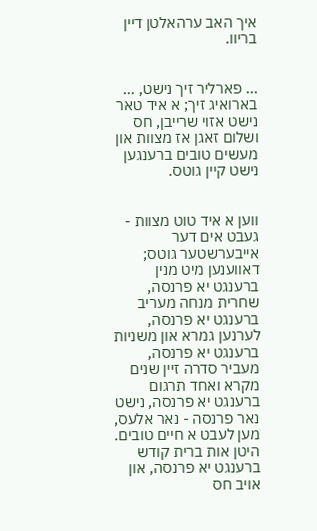איך האב ערהאלטן דיין בריוו.


... פארליר זיך נישט, ... בארואיג זיך; א איד טאר נישט אזוי שרייבן, חס ושלום זאגן אז מצוות און מעשים טובים ברענגען נישט קיין גוטס.


ווען א איד טוט מצוות - געבט אים דער אייבערשטער גוטס; דאווענען מיט מנין ברענגט יא פרנסה, שחרית מנחה מעריב ברענגט יא פרנסה, לערנען גמרא און משניות ברענגט יא פרנסה, מעביר סדרה זיין שנים מקרא ואחד תרגום ברענגט יא פרנסה, נישט נאר פרנסה - נאר אלעס, מען לעבט א חיים טובים. היטן אות ברית קודש ברענגט יא פרנסה, און אויב חס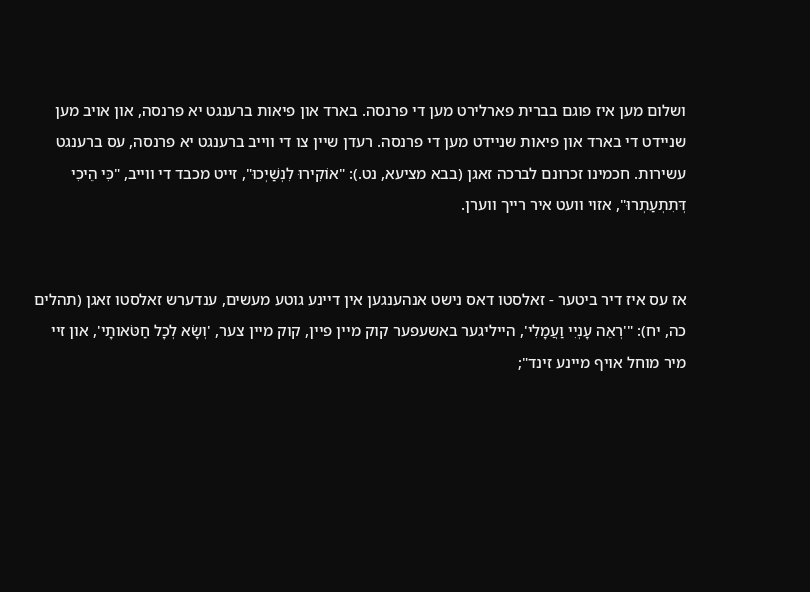ושלום מען איז פוגם בברית פארלירט מען די פרנסה. בארד און פיאות ברענגט יא פרנסה, און אויב מען שניידט די בארד און פיאות שניידט מען די פרנסה. רעדן שיין צו די ווייב ברענגט יא פרנסה, עס ברענגט עשירות. חכמינו זכרונם לברכה זאגן (בבא מציעא, נט.): "אוֹקִירוּ לִנְשַׁיְכוּ", זייט מכבד די ווייב, "כִּי הֵיכִי דְּתִתְעַתְרוּ", אזוי וועט איר רייך ווערן.


אז עס איז דיר ביטער - זאלסטו דאס נישט אנהענגען אין דיינע גוטע מעשים, ענדערש זאלסטו זאגן (תהלים כה, יח): "'רְאֵה עָנְיִי וַעֲמָלִי', הייליגער באשעפער קוק מיין פיין, קוק מיין צער, 'וְשָׂא לְכָל חַטֹּאותָי', און זיי מיר מוחל אויף מיינע זינד";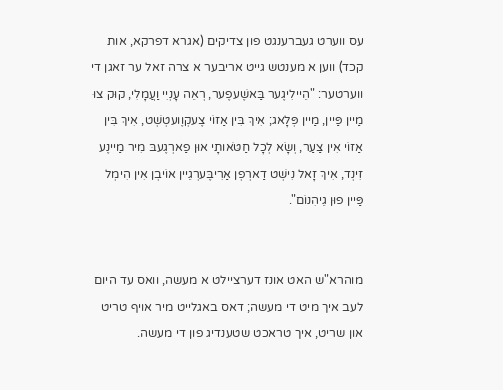עס ווערט געברענגט פון צדיקים (אגרא דפרקא, אות קכד) ווען א מענטש גייט אריבער א צרה זאל ער זאגן די ווערטער: "הֵיילִיגֶער בַּאשֶׁעפֶער, רְאֵה עָנְיִי וַעֲמָלִי, קוּק צוּ מַיין פַּיין, מַיין פְּלָאג; אִיךְ בִּין אַזוֹי צֶעקְוֶועטְשְׁט, אִיךְ בִּין אַזוֹי אִין צַעַר, וְשָׂא לְכָל חַטֹּאותָי אוּן פַארְגֶעבּ מִיר מַיינֶע זִינְד, אִיךְ זָאל נִישְׁט דַארְפְן אַרִיבֶּערְגֵיין אוֹיבְן אִין הִימְל פַּיין פוּן גֵיהִנוֹם".


מוהרא"ש האט אונז דערציילט א מעשה, וואס עד היום לעב איך מיט די מעשה; דאס באגלייט מיר אויף טריט און שריט, איך טראכט שטענדיג פון די מעשה.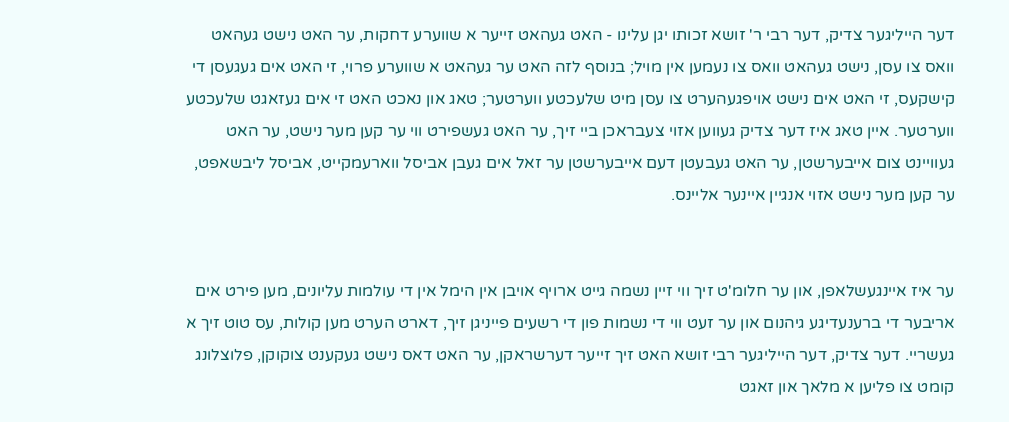דער הייליגער צדיק, דער רבי ר' זושא זכותו יגן עלינו - האט געהאט זייער א שווערע דחקות, ער האט נישט געהאט וואס צו עסן, נישט געהאט וואס צו נעמען אין מויל; בנוסף לזה האט ער געהאט א שווערע פרוי, זי האט אים געגעסן די קישקעס, זי האט אים נישט אויפגעהערט צו עסן מיט שלעכטע ווערטער; טאג און נאכט האט זי אים געזאגט שלעכטע ווערטער. איין טאג איז דער צדיק געווען אזוי צעבראכן ביי זיך, ער האט געשפירט ווי ער קען מער נישט, ער האט געוויינט צום אייבערשטן, ער האט געבעטן דעם אייבערשטן ער זאל אים געבן אביסל ווארעמקייט, אביסל ליבשאפט, ער קען מער נישט אזוי אנגיין איינער אליינס.


ער איז איינגעשלאפן, און ער חלומ'ט זיך ווי זיין נשמה גייט ארויף אויבן אין הימל אין די עולמות עליונים, מען פירט אים אריבער די ברענעדיגע גיהנום און ער זעט ווי די נשמות פון די רשעים פייניגן זיך, דארט הערט מען קולות, עס טוט זיך א געשריי. דער צדיק, דער הייליגער רבי זושא האט זיך זייער דערשראקן, ער האט דאס נישט געקענט צוקוקן, פלוצלונג קומט צו פליען א מלאך און זאגט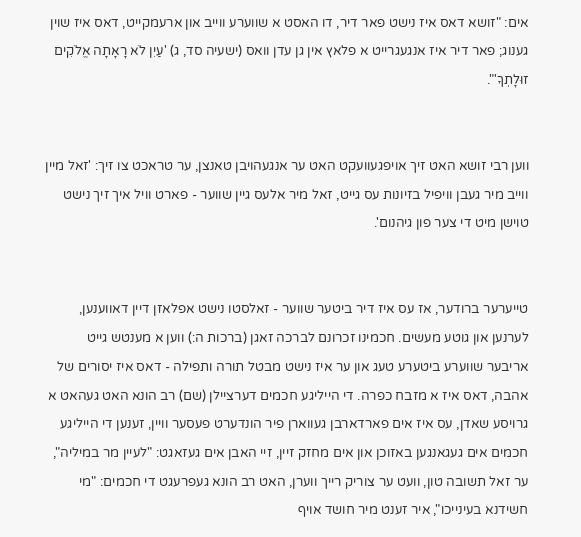אים: "זושא דאס איז נישט פאר דיר, דו האסט א שווערע ווייב און ארעמקייט, דאס איז שוין גענוג; פאר דיר איז אנגעגרייט א פלאץ אין גן עדן וואס (ישעיה סד, ג) 'עַיִן לֹא רָאָתָה אֱלֹקִים זוּלָתְךָ'".


ווען רבי זושא האט זיך אויפגעוועקט האט ער אנגעהויבן טאנצן, ער טראכט צו זיך: 'זאל מיין ווייב מיר געבן וויפיל בזיונות עס גייט, זאל מיר אלעס גיין שווער - פארט וויל איך זיך נישט טוישן מיט די צער פון גיהנום'.


טייערער ברודער, אז עס איז דיר ביטער שווער - זאלסטו נישט אפלאזן דיין דאווענען, לערנען און גוטע מעשים. חכמינו זכרונם לברכה זאגן (ברכות ה:) ווען א מענטש גייט אריבער שווערע ביטערע טעג און ער איז נישט מבטל תורה ותפילה - דאס איז יסורים של אהבה, דאס איז א מזבח כפרה. די הייליגע חכמים דערציילן (שם) רב הונא האט געהאט א גרויסע שאדן, עס איז אים פארדארבן געווארן פיר הונדערט פעסער וויין, זענען די הייליגע חכמים אים געגאנגען באזוכן און אים מחזק זיין, זיי האבן אים געזאגט: "לעיין מר במיליה", ער זאל תשובה טון, וועט ער צוריק רייך ווערן, האט רב הונא געפרעגט די חכמים: "מי חשידנא בעינייכו", איר זענט מיר חושד אויף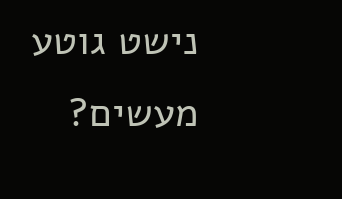נישט גוטע מעשים?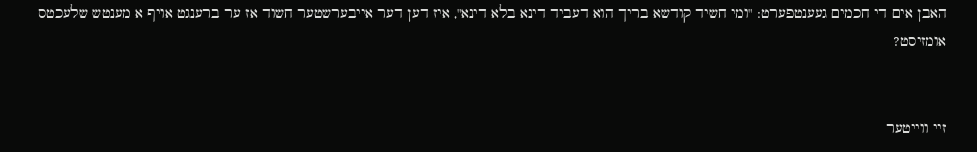האבן אים די חכמים געענטפערט: "ומי חשיד קודשא בריך הוא דעביד דינא בלא דינא", איז דען דער אייבערשטער חשוד אז ער ברענגט אויף א מענטש שלעכטס אומזיסט?


זיי ווייטער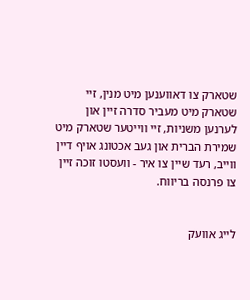שטארק צו דאווענען מיט מנין, זיי שטארק מיט מעביר סדרה זיין און לערנען משניות, זיי ווייטער שטארק מיט שמירת הברית און געב אכטונג אויף דיין ווייב, רעד שיין צו איר - וועסטו זוכה זיין צו פרנסה בריווח.


לייג אוועק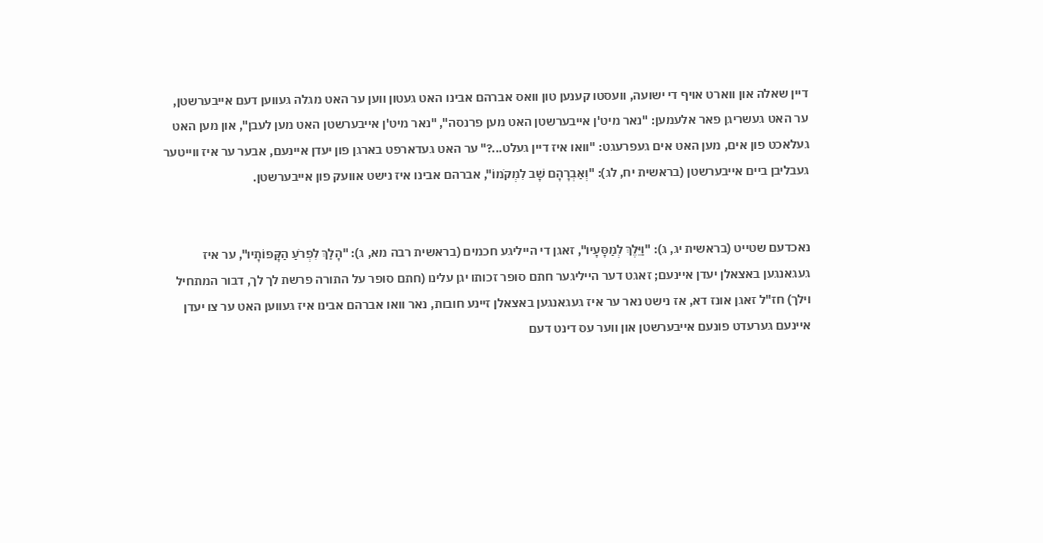דיין שאלה און ווארט אויף די ישועה, וועסטו קענען טון וואס אברהם אבינו האט געטון ווען ער האט מגלה געווען דעם אייבערשטן, ער האט געשריגן פאר אלעמען: "נאר מיט'ן אייבערשטן האט מען פרנסה", "נאר מיט'ן אייבערשטן האט מען לעבן", און מען האט געלאכט פון אים, מען האט אים געפרעגט: "וואו איז דיין געלט...?" ער האט געדארפט בארגן פון יעדן איינעם, אבער ער איז ווייטער געבליבן ביים אייבערשטן (בראשית יח, לג): "וְאַבְרָהָם שָׁב לִמְקֹמוֹ", אברהם אבינו איז נישט אוועק פון אייבערשטן.


נאכדעם שטייט (בראשית יג, ג): "וַיֵּלֶךְ לְמַסָּעָיו", זאגן די הייליגע חכמים (בראשית רבה מא, ג): "הָלַךְ לִפְרֹעַ הַקָּפוֹתָיו", ער איז געגאנגען באצאלן יעדן איינעם; זאגט דער הייליגער חתם סופר זכותו יגן עלינו (חתם סופר על התורה פרשת לך לך, דבור המתחיל וילך) חז"ל זאגן אונז דא, אז נישט נאר ער איז געגאנגען באצאלן זיינע חובות, נאר וואו אברהם אבינו איז געווען האט ער צו יעדן איינעם גערעדט פונעם אייבערשטן און ווער עס דינט דעם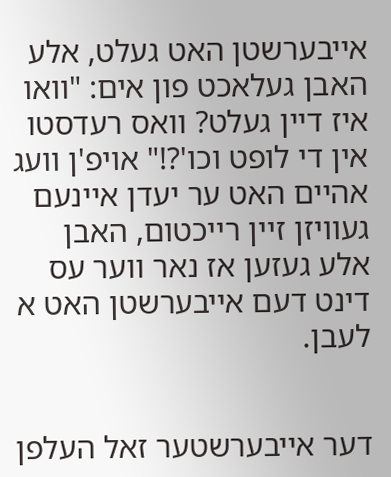אייבערשטן האט געלט, אלע האבן געלאכט פון אים: "וואו איז דיין געלט? וואס רעדסטו אין די לופט וכו'?!" אויפ'ן וועג אהיים האט ער יעדן איינעם געוויזן זיין רייכטום, האבן אלע געזען אז נאר ווער עס דינט דעם אייבערשטן האט א לעבן.


דער אייבערשטער זאל העלפן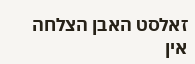זאלסט האבן הצלחה אין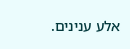אלע ענינים.